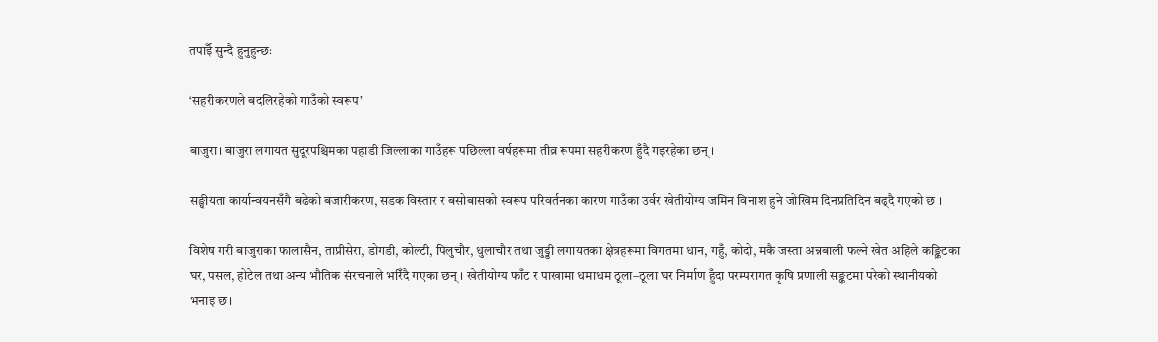तपाईँ सुन्दै हुनुहुन्छः

‘सहरीकरणले बदलिरहेको गाउँको स्वरूप’

बाजुरा। बाजुरा लगायत सुदूरपश्चिमका पहाडी जिल्लाका गाउँहरू पछिल्ला वर्षहरूमा तीव्र रूपमा सहरीकरण हुँदै गइरहेका छन् ।

सङ्घीयता कार्यान्वयनसँगै बढेको बजारीकरण, सडक विस्तार र बसोबासको स्वरूप परिवर्तनका कारण गाउँका उर्वर खेतीयोग्य जमिन विनाश हुने जोखिम दिनप्रतिदिन बढ्दै गएको छ ।

विशेष गरी बाजुराका फालासैन, ताप्रीसेरा, डोगडी, कोल्टी, पिलुचौर, धुलाचौर तथा जुड्डी लगायतका क्षेत्रहरूमा विगतमा धान, गहुँ, कोदो, मकै जस्ता अन्नबाली फल्ने खेत अहिले कङ्क्रिटका घर, पसल, होटेल तथा अन्य भौतिक संरचनाले भरिँदै गएका छन् । खेतीयोग्य फाँट र पाखामा धमाधम ठूला–ठूला घर निर्माण हुँदा परम्परागत कृषि प्रणाली सङ्कटमा परेको स्थानीयको भनाइ छ।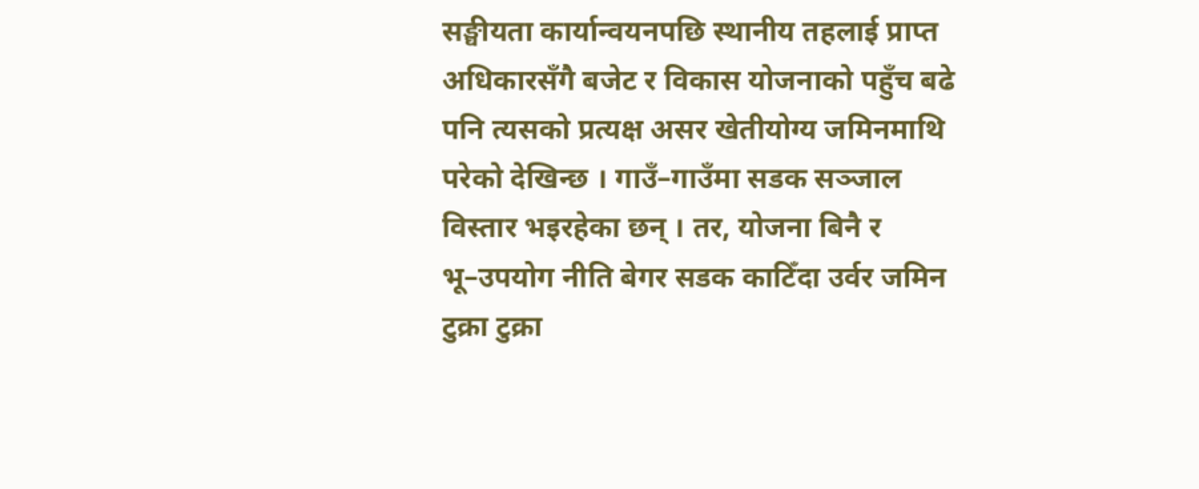सङ्घीयता कार्यान्वयनपछि स्थानीय तहलाई प्राप्त अधिकारसँगै बजेट र विकास योजनाको पहुँच बढे पनि त्यसको प्रत्यक्ष असर खेतीयोग्य जमिनमाथि परेको देखिन्छ । गाउँ–गाउँमा सडक सञ्जाल विस्तार भइरहेका छन् । तर, योजना बिनै र भू–उपयोग नीति बेगर सडक काटिँदा उर्वर जमिन टुक्रा टुक्रा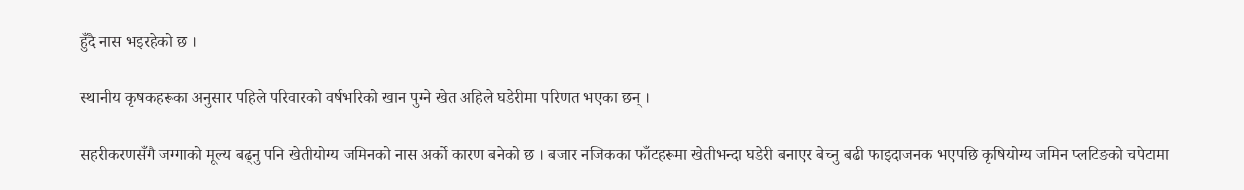हुँदै नास भइरहेको छ ।

स्थानीय कृषकहरूका अनुसार पहिले परिवारको वर्षभरिको खान पुग्ने खेत अहिले घडेरीमा परिणत भएका छन् ।

सहरीकरणसँगै जग्गाको मूल्य बढ्नु पनि खेतीयोग्य जमिनको नास अर्को कारण बनेको छ । बजार नजिकका फाँटहरूमा खेतीभन्दा घडेरी बनाएर बेच्नु बढी फाइदाजनक भएपछि कृषियोग्य जमिन प्लटिङको चपेटामा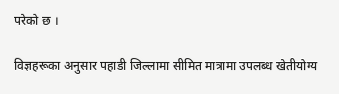परेको छ ।

विज्ञहरूका अनुसार पहाडी जिल्लामा सीमित मात्रामा उपलब्ध खेतीयोग्य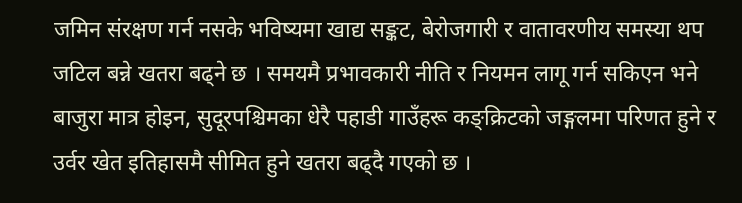जमिन संरक्षण गर्न नसके भविष्यमा खाद्य सङ्कट, बेरोजगारी र वातावरणीय समस्या थप जटिल बन्ने खतरा बढ्ने छ । समयमै प्रभावकारी नीति र नियमन लागू गर्न सकिएन भने बाजुरा मात्र होइन, सुदूरपश्चिमका धेरै पहाडी गाउँहरू कङ्क्रिटको जङ्गलमा परिणत हुने र उर्वर खेत इतिहासमै सीमित हुने खतरा बढ्दै गएको छ ।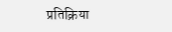प्रतिक्रिया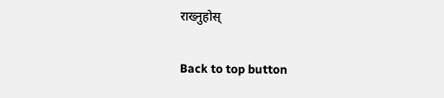राख्नुहोस्

Back to top button